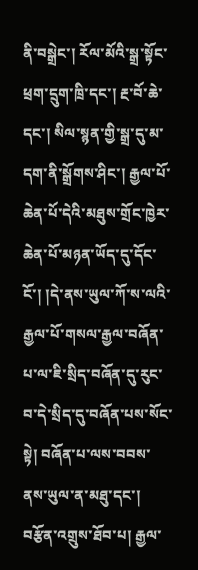ནི་བསྒྲེང་། རོལ་མོའི་སྒྲ་སྟོང་ཕྲག་དྲུག་ཁྲི་དང་། རྔ་བོ་ཆེ་དང་། སིལ་སྙན་གྱི་སྒྲ་དུ་མ་དག་ནི་སྒྲོགས་ཤིང་། རྒྱལ་པོ་ཆེན་པོ་དེའི་མཐུས་གྲོང་ཁྱེར་ཆེན་པོ་མཉན་ཡོད་དུ་དོང་ངོ་། །དེ་ནས་ཡུལ་ཀོ་ས་ལའི་རྒྱལ་པོ་གསལ་རྒྱལ་བཞོན་པ་ལ་ཇི་སྲིད་བཞོན་དུ་རུང་བ་དེ་སྲིད་དུ་བཞོན་པས་སོང་སྟེ། བཞོན་པ་ལས་བབས་ནས་ཡུལ་ན་མཐུ་དང་། བརྩོན་འགྲུས་ཐོབ་པ། རྒྱལ་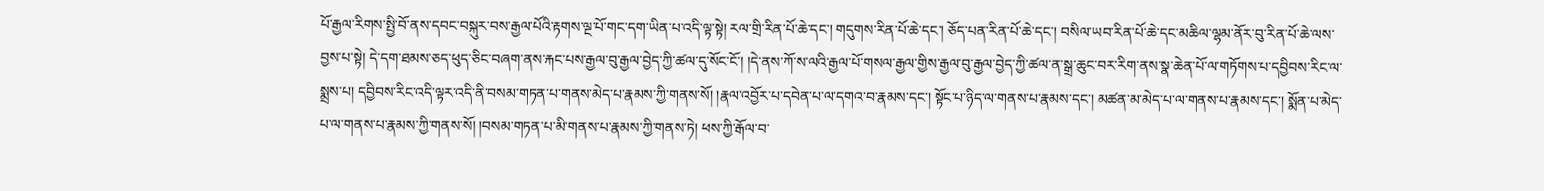པོ་རྒྱལ་རིགས་སྤྱི་བོ་ནས་དབང་བསྐུར་བས་རྒྱལ་པོའི་རྟགས་ལྔ་པོ་གང་དག་ཡིན་པ་འདི་ལྟ་སྟེ། རལ་གྲི་རིན་པོ་ཆེ་དང་། གདུགས་རིན་པོ་ཆེ་དང་། ཅོད་པན་རིན་པོ་ཆེ་དང་། བསིལ་ཡབ་རིན་པོ་ཆེ་དང་མཆིལ་ལྷམ་ནོར་བུ་རིན་པོ་ཆེ་ལས་བྱས་པ་སྟེ། དེ་དག་ཐམས་ཅད་ཕུད་ཅིང་བཞག་ནས་རྐང་པས་རྒྱལ་བུ་རྒྱལ་བྱེད་ཀྱི་ཚལ་དུ་སོང་ངོ་། །དེ་ནས་ཀོ་ས་ལའི་རྒྱལ་པོ་གསལ་རྒྱལ་གྱིས་རྒྱལ་བུ་རྒྱལ་བྱེད་ཀྱི་ཚལ་ན་སྒྲ་ཆུང་བར་རིག་ནས་སྣ་ཆེན་པོ་ལ་གཏོགས་པ་དབྱིབས་རིང་ལ་སྨྲས་པ། དབྱིབས་རིང་འདི་ལྟར་འདི་ནི་བསམ་གཏན་པ་གནས་མེད་པ་རྣམས་ཀྱི་གནས་སོ། །རྣལ་འབྱོར་པ་དབེན་པ་ལ་དགའ་བ་རྣམས་དང་། སྟོང་པ་ཉིད་ལ་གནས་པ་རྣམས་དང་། མཚན་མ་མེད་པ་ལ་གནས་པ་རྣམས་དང་། སྨོན་པ་མེད་པ་ལ་གནས་པ་རྣམས་ཀྱི་གནས་སོ། །བསམ་གཏན་པ་མི་གནས་པ་རྣམས་ཀྱི་གནས་ཏེ། ཕས་ཀྱི་རྒོལ་བ་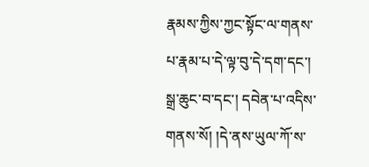རྣམས་ཀྱིས་ཀྱང་སྟོང་ལ་གནས་པ་རྣམ་པ་དེ་ལྟ་བུ་དེ་དག་དང་། སྒྲ་ཆུང་བ་དང་། དབེན་པ་འདིས་གནས་སོ། །དེ་ནས་ཡུལ་ཀོ་ས་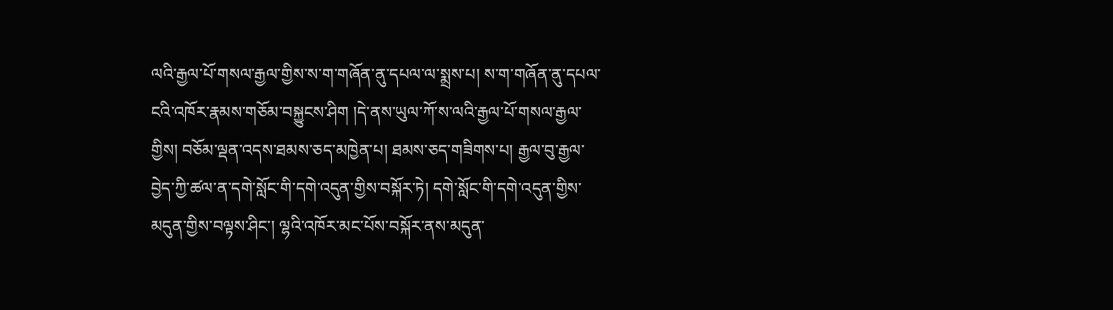ལའི་རྒྱལ་པོ་གསལ་རྒྱལ་གྱིས་ས་ག་གཞོན་ནུ་དཔལ་ལ་སྨྲས་པ། ས་ག་གཞོན་ནུ་དཔལ་ངའི་འཁོར་རྣམས་གཅོམ་བསྐྱུངས་ཤིག །དེ་ནས་ཡུལ་ཀོ་ས་ལའི་རྒྱལ་པོ་གསལ་རྒྱལ་གྱིས། བཅོམ་ལྡན་འདས་ཐམས་ཅད་མཁྱེན་པ། ཐམས་ཅད་གཟིགས་པ། རྒྱལ་བུ་རྒྱལ་བྱེད་ཀྱི་ཚལ་ན་དགེ་སློང་གི་དགེ་འདུན་གྱིས་བསྐོར་ཏེ། དགེ་སློང་གི་དགེ་འདུན་གྱིས་མདུན་གྱིས་བལྟས་ཤིང་། ལྷའི་འཁོར་མང་པོས་བསྐོར་ནས་མདུན་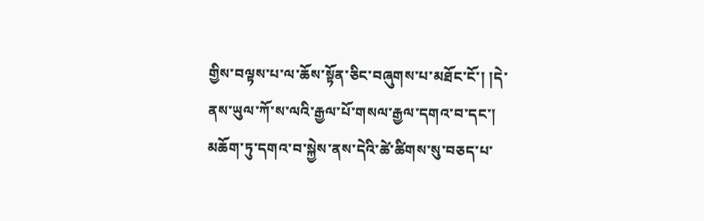གྱིས་བལྟས་པ་ལ་ཆོས་སྟོན་ཅིང་བཞུགས་པ་མཐོང་ངོ་། །དེ་ནས་ཡུལ་ཀོ་ས་ལའི་རྒྱལ་པོ་གསལ་རྒྱལ་དགའ་བ་དང་། མཆོག་ཏུ་དགའ་བ་སྐྱེས་ནས་དེའི་ཚེ་ཚིགས་སུ་བཅད་པ་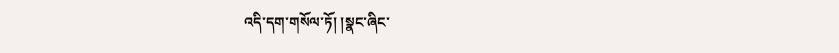འདི་དག་གསོལ་ཏོ། །སྣང་ཞིང་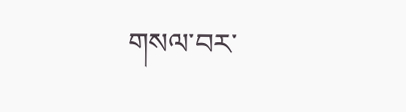གསལ་བར་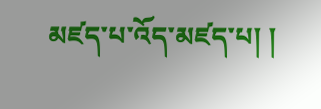མཛད་པ་འོད་མཛད་པ། །